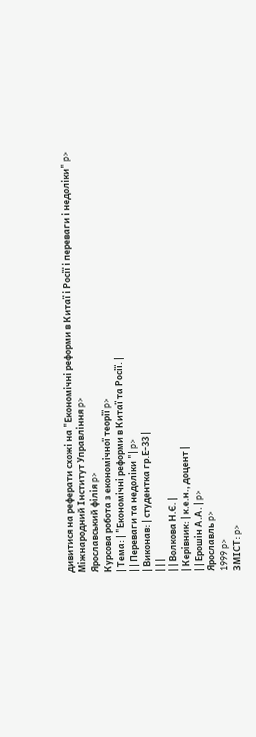дивитися на реферати схожі на "Економічні реформи в Китаї і Росії і переваги і недоліки" p>
Міжнародний Інститут Управління p>
Ярославський філія p>
Курсова робота з економічної теорії p>
| Тема: | "Економічні реформи в Китаї та Росії. |
| | Переваги та недоліки "| p>
| Виконав: | студентка гр.Е-33 |
| | |
| | Волкова Н.Є. |
| Керівник: | к.е.н., доцент |
| | Ерошін А.А. | p>
Ярославль p>
1999 p>
ЗМІСТ: p>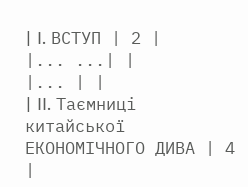| I. ВСТУП | 2 |
|... ...| |
|... | |
| II. Таємниці китайської ЕКОНОМІЧНОГО ДИВА | 4 |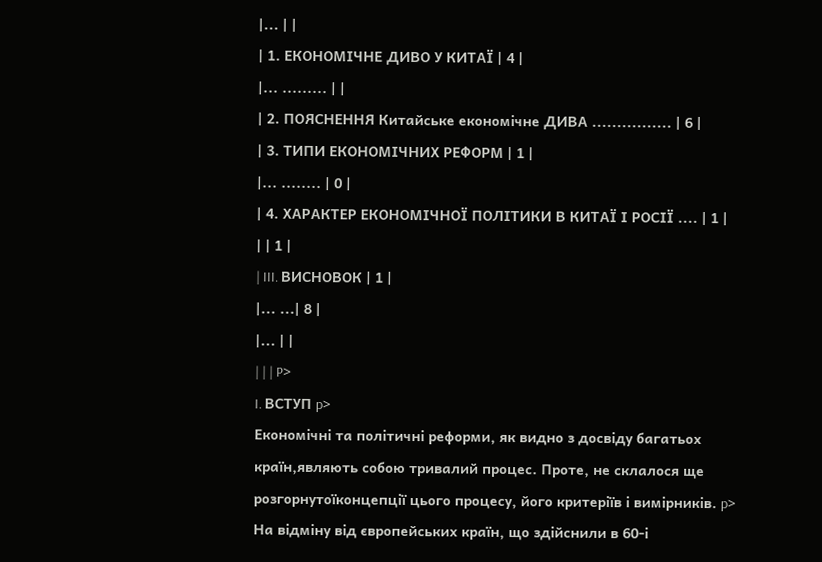|... | |
| 1. ЕКОНОМІЧНЕ ДИВО У КИТАЇ | 4 |
|... ......... | |
| 2. ПОЯСНЕННЯ Китайське економічне ДИВА ................ | 6 |
| 3. ТИПИ ЕКОНОМІЧНИХ РЕФОРМ | 1 |
|... ........ | 0 |
| 4. ХАРАКТЕР ЕКОНОМІЧНОЇ ПОЛІТИКИ В КИТАЇ І РОСІЇ .... | 1 |
| | 1 |
| III. ВИСНОВОК | 1 |
|... ...| 8 |
|... | |
| | | P>
I. ВСТУП p>
Економічні та політичні реформи, як видно з досвіду багатьох країн,являють собою тривалий процес. Проте, не склалося ще розгорнутоїконцепції цього процесу, його критеріїв і вимірників. p>
На відміну від європейських країн, що здійснили в 60-і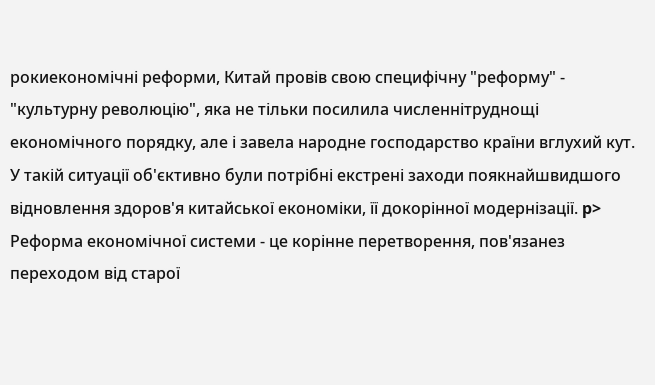рокиекономічні реформи, Китай провів свою специфічну "реформу" -
"культурну революцію", яка не тільки посилила численнітруднощі економічного порядку, але і завела народне господарство країни вглухий кут. У такій ситуації об'єктивно були потрібні екстрені заходи поякнайшвидшого відновлення здоров'я китайської економіки, її докорінної модернізації. p>
Реформа економічної системи - це корінне перетворення, пов'язанез переходом від старої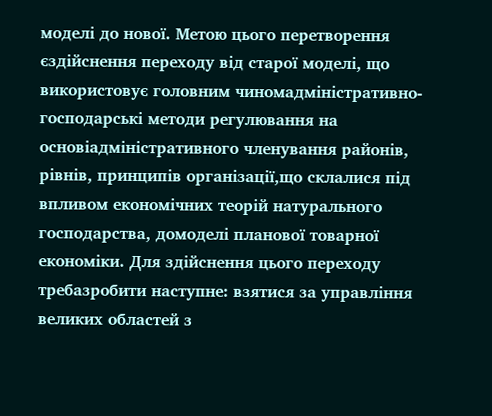моделі до нової. Метою цього перетворення єздійснення переходу від старої моделі, що використовує головним чиномадміністративно-господарські методи регулювання на основіадміністративного членування районів, рівнів, принципів організації,що склалися під впливом економічних теорій натурального господарства, домоделі планової товарної економіки. Для здійснення цього переходу требазробити наступне: взятися за управління великих областей з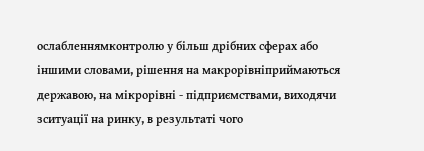ослабленнямконтролю у більш дрібних сферах або іншими словами, рішення на макрорівніприймаються державою, на мікрорівні - підприємствами, виходячи зситуації на ринку, в результаті чого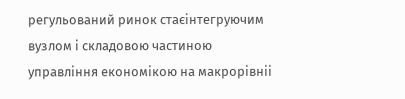регульований ринок стаєінтегруючим вузлом і складовою частиною управління економікою на макрорівніі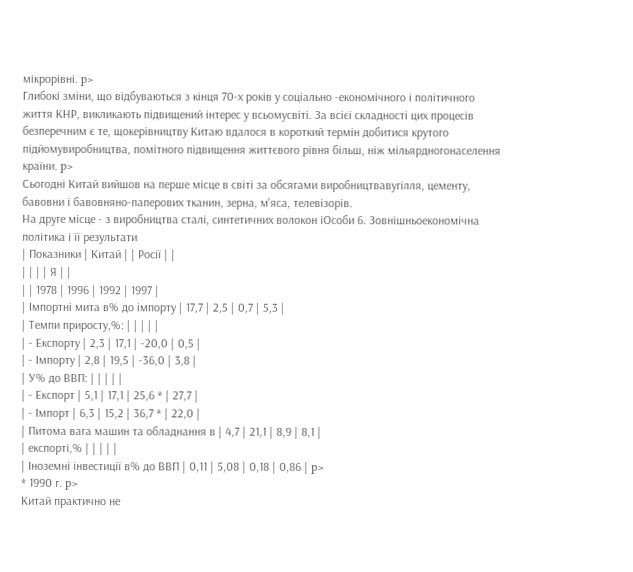мікрорівні. p>
Глибокі зміни, що відбуваються з кінця 70-х років у соціально -економічного і політичного життя КНР, викликають підвищений інтерес у всьомусвіті. За всієї складності цих процесів безперечним є те, щокерівництву Китаю вдалося в короткий термін добитися крутого підйомувиробництва, помітного підвищення життєвого рівня більш, ніж мільярдногонаселення країни. p>
Сьогодні Китай вийшов на перше місце в світі за обсягами виробництвавугілля, цементу, бавовни і бавовняно-паперових тканин, зерна, м'яса, телевізорів.
На друге місце - з виробництва сталі, синтетичних волокон іОсоби 6. Зовнішньоекономічна політика і її результати
| Показники | Китай | | Росії | |
| | | | Я | |
| | 1978 | 1996 | 1992 | 1997 |
| Імпортні мита в% до імпорту | 17,7 | 2,5 | 0,7 | 5,3 |
| Темпи приросту,%: | | | | |
| - Експорту | 2,3 | 17,1 | -20,0 | 0,5 |
| - Імпорту | 2,8 | 19,5 | -36,0 | 3,8 |
| У% до ВВП: | | | | |
| - Експорт | 5,1 | 17,1 | 25,6 * | 27,7 |
| - Імпорт | 6,3 | 15,2 | 36,7 * | 22,0 |
| Питома вага машин та обладнання в | 4,7 | 21,1 | 8,9 | 8,1 |
| експорті,% | | | | |
| Іноземні інвестиції в% до ВВП | 0,11 | 5,08 | 0,18 | 0,86 | p>
* 1990 г. p>
Китай практично не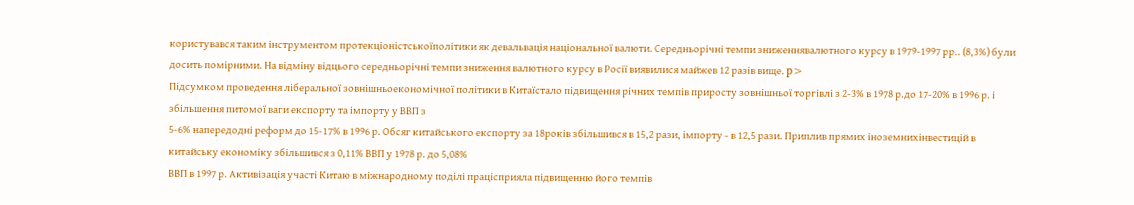користувався таким інструментом протекціоністськоїполітики як девальвація національної валюти. Середньорічні темпи зниженнявалютного курсу в 1979-1997 рр.. (8,3%) були досить помірними. На відміну відцього середньорічні темпи зниження валютного курсу в Росії виявилися майжев 12 разів вище. p>
Підсумком проведення ліберальної зовнішньоекономічної політики в Китаїстало підвищення річних темпів приросту зовнішньої торгівлі з 2-3% в 1978 р.до 17-20% в 1996 р. і збільшення питомої ваги експорту та імпорту у ВВП з
5-6% напередодні реформ до 15-17% в 1996 р. Обсяг китайського експорту за 18років збільшився в 15,2 рази, імпорту - в 12,5 рази. Приплив прямих іноземнихінвестицій в китайську економіку збільшився з 0,11% ВВП у 1978 р. до 5,08%
ВВП в 1997 р. Активізація участі Китаю в міжнародному поділі працісприяла підвищенню його темпів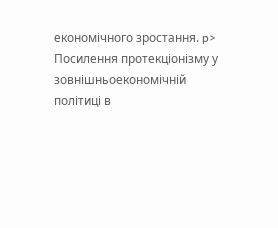економічного зростання. p>
Посилення протекціонізму у зовнішньоекономічній політиці в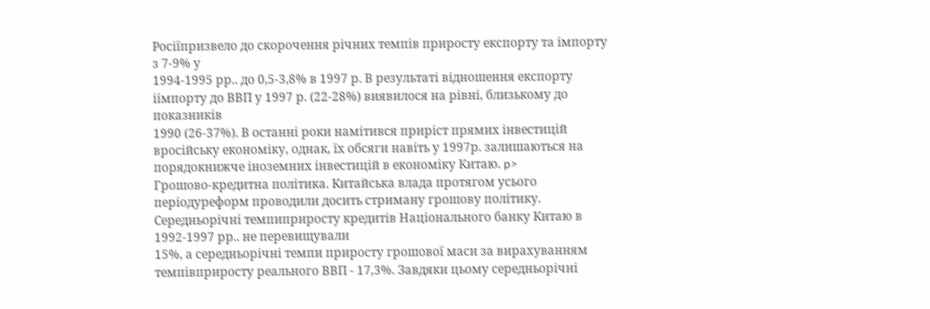Росіїпризвело до скорочення річних темпів приросту експорту та імпорту з 7-9% у
1994-1995 рр.. до 0,5-3,8% в 1997 р. В результаті відношення експорту іімпорту до ВВП у 1997 р. (22-28%) виявилося на рівні, близькому до показників
1990 (26-37%). В останні роки намітився приріст прямих інвестицій вросійську економіку, однак, їх обсяги навіть у 1997р. залишаються на порядокнижче іноземних інвестицій в економіку Китаю. p>
Грошово-кредитна політика. Китайська влада протягом усього періодуреформ проводили досить стриману грошову політику. Середньорічні темпиприросту кредитів Національного банку Китаю в 1992-1997 рр.. не перевищували
15%, а середньорічні темпи приросту грошової маси за вирахуванням темпівприросту реального ВВП - 17,3%. Завдяки цьому середньорічні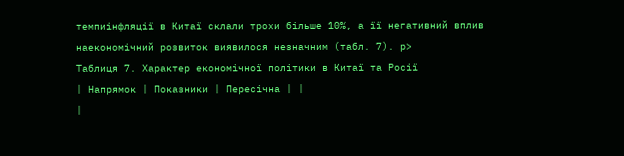темпиінфляції в Китаї склали трохи більше 10%, а її негативний вплив наекономічний розвиток виявилося незначним (табл. 7). p>
Таблиця 7. Характер економічної політики в Китаї та Росії
| Напрямок | Показники | Пересічна | |
|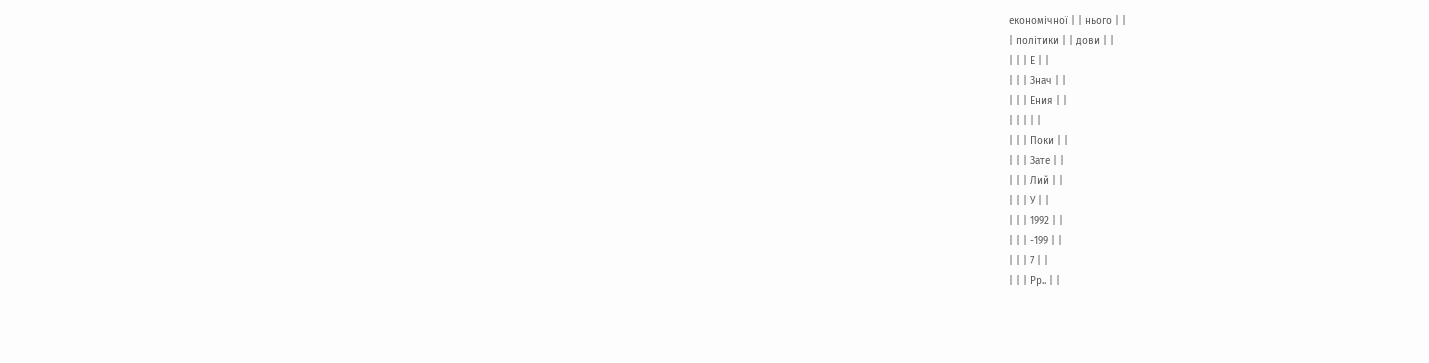економічної | | нього | |
| політики | | дови | |
| | | Е | |
| | | Знач | |
| | | Ения | |
| | | | |
| | | Поки | |
| | | Зате | |
| | | Лий | |
| | | У | |
| | | 1992 | |
| | | -199 | |
| | | 7 | |
| | | Рр.. | |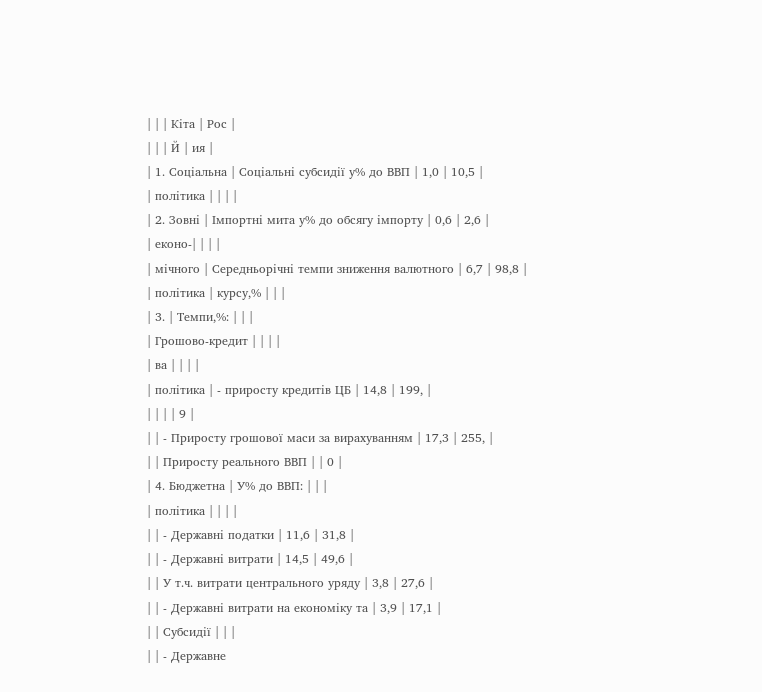| | | Кіта | Рос |
| | | Й | ия |
| 1. Соціальна | Соціальні субсидії у% до ВВП | 1,0 | 10,5 |
| політика | | | |
| 2. Зовні | Імпортні мита у% до обсягу імпорту | 0,6 | 2,6 |
| еконо-| | | |
| мічного | Середньорічні темпи зниження валютного | 6,7 | 98,8 |
| політика | курсу,% | | |
| 3. | Темпи,%: | | |
| Грошово-кредит | | | |
| ва | | | |
| політика | - приросту кредитів ЦБ | 14,8 | 199, |
| | | | 9 |
| | - Приросту грошової маси за вирахуванням | 17,3 | 255, |
| | Приросту реального ВВП | | 0 |
| 4. Бюджетна | У% до ВВП: | | |
| політика | | | |
| | - Державні податки | 11,6 | 31,8 |
| | - Державні витрати | 14,5 | 49,6 |
| | У т.ч. витрати центрального уряду | 3,8 | 27,6 |
| | - Державні витрати на економіку та | 3,9 | 17,1 |
| | Субсидії | | |
| | - Державне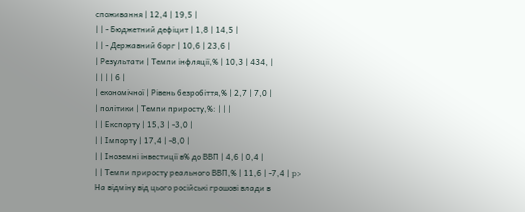споживання | 12,4 | 19,5 |
| | - Бюджетний дефіцит | 1,8 | 14,5 |
| | - Державний борг | 10,6 | 23,6 |
| Результати | Темпи інфляції,% | 10,3 | 434, |
| | | | 6 |
| економічної | Рівень безробіття,% | 2,7 | 7,0 |
| політики | Темпи приросту,%: | | |
| | Експорту | 15,3 | -3,0 |
| | Імпорту | 17,4 | -8,0 |
| | Іноземні інвестиції в% до ВВП | 4,6 | 0,4 |
| | Темпи приросту реального ВВП,% | 11,6 | -7,4 | p>
На відміну від цього російські грошові влади в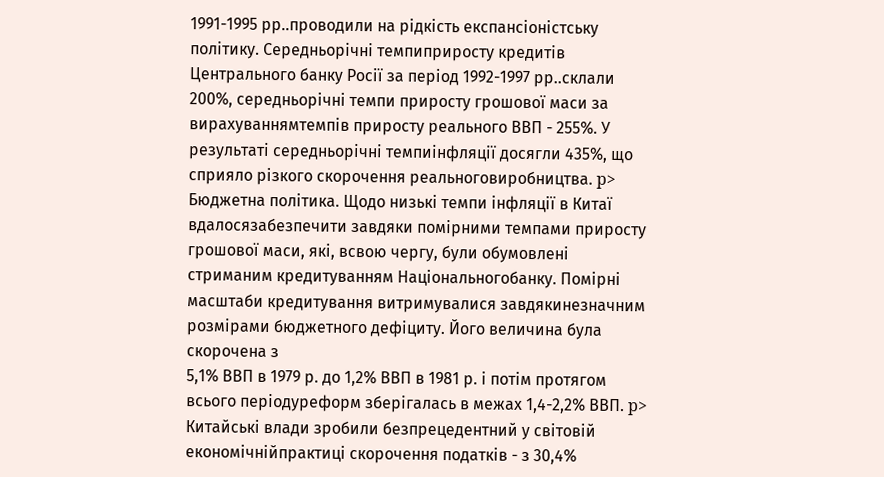1991-1995 рр..проводили на рідкість експансіоністську політику. Середньорічні темпиприросту кредитів Центрального банку Росії за період 1992-1997 рр..склали 200%, середньорічні темпи приросту грошової маси за вирахуваннямтемпів приросту реального ВВП - 255%. У результаті середньорічні темпиінфляції досягли 435%, що сприяло різкого скорочення реальноговиробництва. p>
Бюджетна політика. Щодо низькі темпи інфляції в Китаї вдалосязабезпечити завдяки помірними темпами приросту грошової маси, які, всвою чергу, були обумовлені стриманим кредитуванням Національногобанку. Помірні масштаби кредитування витримувалися завдякинезначним розмірами бюджетного дефіциту. Його величина була скорочена з
5,1% ВВП в 1979 р. до 1,2% ВВП в 1981 р. і потім протягом всього періодуреформ зберігалась в межах 1,4-2,2% ВВП. p>
Китайські влади зробили безпрецедентний у світовій економічнійпрактиці скорочення податків - з 30,4%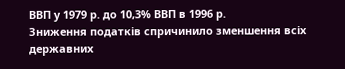ВВП у 1979 р. до 10,3% ВВП в 1996 р.
Зниження податків спричинило зменшення всіх державних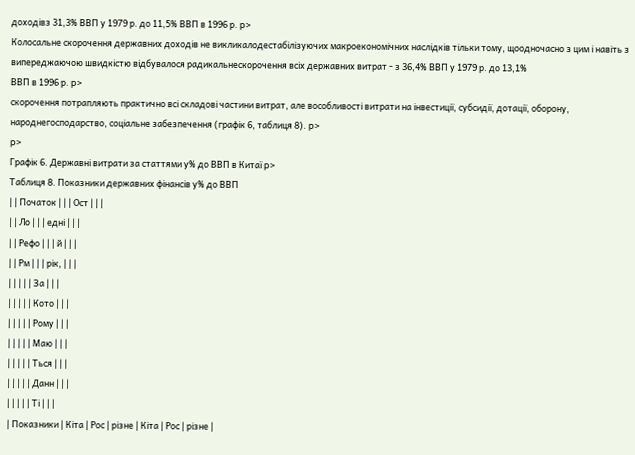доходівз 31,3% ВВП у 1979 р. до 11,5% ВВП в 1996 р. p>
Колосальне скорочення державних доходів не викликалодестабілізуючих макроекономічних наслідків тільки тому, щоодночасно з цим і навіть з випереджаючою швидкістю відбувалося радикальнескорочення всіх державних витрат - з 36,4% ВВП у 1979 р. до 13,1%
ВВП в 1996 р. p>
скорочення потрапляють практично всі складові частини витрат, але вособливості витрати на інвестиції, субсидії, дотації, оборону, народнегосподарство, соціальне забезпечення (графік 6, таблиця 8). p>
p>
Графік 6. Державні витрати за статтями у% до ВВП в Китаї p>
Таблиця 8. Показники державних фінансів у% до ВВП
| | Початок | | | Ост | | |
| | Ло | | | едні | | |
| | Рефо | | | й | | |
| | Рм | | | рік, | | |
| | | | | За | | |
| | | | | Кото | | |
| | | | | Рому | | |
| | | | | Маю | | |
| | | | | Ться | | |
| | | | | Данн | | |
| | | | | Ті | | |
| Показники | Кіта | Рос | різне | Кіта | Рос | різне |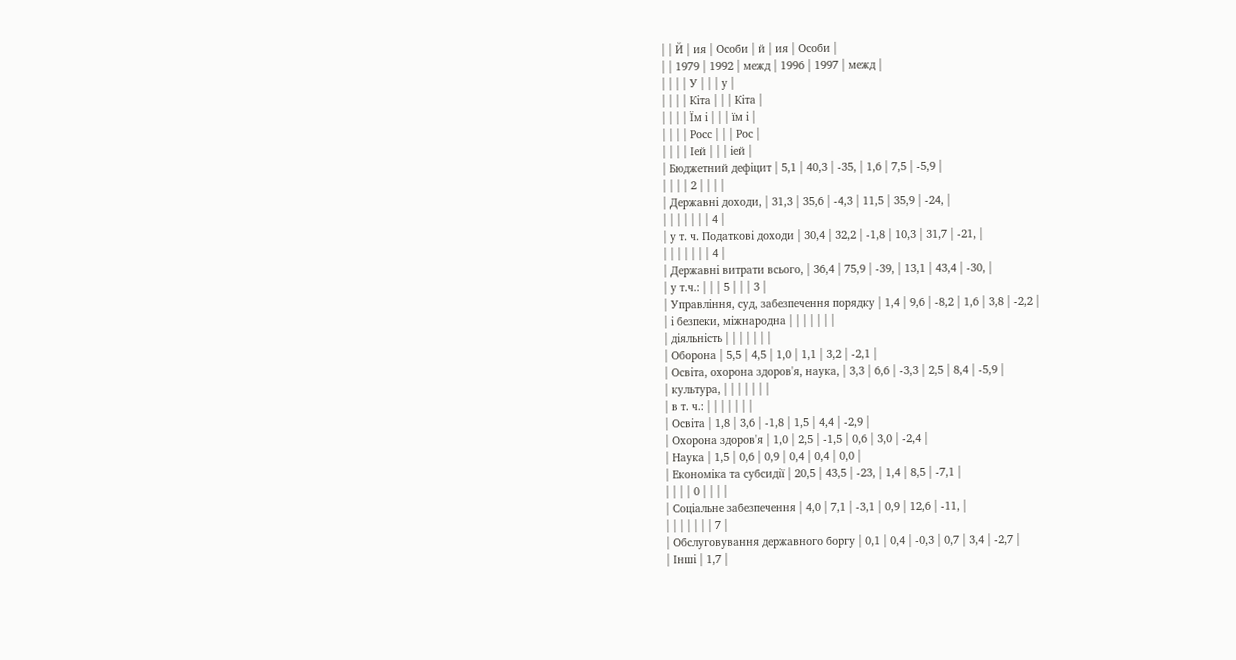| | Й | ия | Особи | й | ия | Особи |
| | 1979 | 1992 | межд | 1996 | 1997 | межд |
| | | | У | | | у |
| | | | Кіта | | | Кіта |
| | | | Їм і | | | їм і |
| | | | Росс | | | Рос |
| | | | Іей | | | іей |
| Бюджетний дефіцит | 5,1 | 40,3 | -35, | 1,6 | 7,5 | -5,9 |
| | | | 2 | | | |
| Державні доходи, | 31,3 | 35,6 | -4,3 | 11,5 | 35,9 | -24, |
| | | | | | | 4 |
| у т. ч. Податкові доходи | 30,4 | 32,2 | -1,8 | 10,3 | 31,7 | -21, |
| | | | | | | 4 |
| Державні витрати всього, | 36,4 | 75,9 | -39, | 13,1 | 43,4 | -30, |
| у т.ч.: | | | 5 | | | 3 |
| Управління, суд, забезпечення порядку | 1,4 | 9,6 | -8,2 | 1,6 | 3,8 | -2,2 |
| і безпеки, міжнародна | | | | | | |
| діяльність | | | | | | |
| Оборона | 5,5 | 4,5 | 1,0 | 1,1 | 3,2 | -2,1 |
| Освіта, охорона здоров'я, наука, | 3,3 | 6,6 | -3,3 | 2,5 | 8,4 | -5,9 |
| культура, | | | | | | |
| в т. ч.: | | | | | | |
| Освіта | 1,8 | 3,6 | -1,8 | 1,5 | 4,4 | -2,9 |
| Охорона здоров'я | 1,0 | 2,5 | -1,5 | 0,6 | 3,0 | -2,4 |
| Наука | 1,5 | 0,6 | 0,9 | 0,4 | 0,4 | 0,0 |
| Економіка та субсидії | 20,5 | 43,5 | -23, | 1,4 | 8,5 | -7,1 |
| | | | 0 | | | |
| Соціальне забезпечення | 4,0 | 7,1 | -3,1 | 0,9 | 12,6 | -11, |
| | | | | | | 7 |
| Обслуговування державного боргу | 0,1 | 0,4 | -0,3 | 0,7 | 3,4 | -2,7 |
| Інші | 1,7 |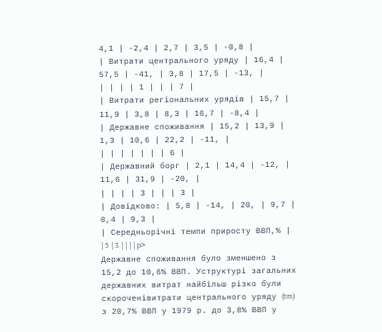4,1 | -2,4 | 2,7 | 3,5 | -0,8 |
| Витрати центрального уряду | 16,4 | 57,5 | -41, | 3,8 | 17,5 | -13, |
| | | | 1 | | | 7 |
| Витрати регіональних урядів | 15,7 | 11,9 | 3,8 | 8,3 | 16,7 | -8,4 |
| Державне споживання | 15,2 | 13,9 | 1,3 | 10,6 | 22,2 | -11, |
| | | | | | | 6 |
| Державний борг | 2,1 | 14,4 | -12, | 11,6 | 31,9 | -20, |
| | | | 3 | | | 3 |
| Довідково: | 5,8 | -14, | 20, | 9,7 | 0,4 | 9,3 |
| Середньорічні темпи приросту ВВП,% | | 5 | 3 | | | | p>
Державне споживання було зменшено з 15,2 до 10,6% ВВП. Уструктурі загальних державних витрат найбільш різко були скороченівитрати центрального уряду (tm) з 20,7% ВВП у 1979 р. до 3,8% ВВП у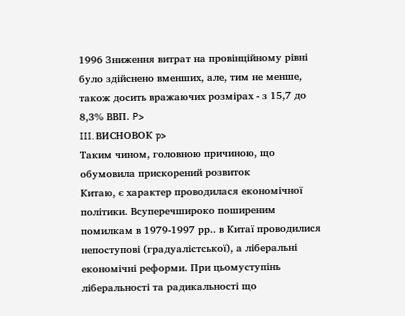1996 Зниження витрат на провінційному рівні було здійснено вменших, але, тим не менше, також досить вражаючих розмірах - з 15,7 до
8,3% ВВП. P>
III. ВИСНОВОК p>
Таким чином, головною причиною, що обумовила прискорений розвиток
Китаю, є характер проводилася економічної політики. Всуперечшироко поширеним помилкам в 1979-1997 рр.. в Китаї проводилися непоступові (градуалістської), а ліберальні економічні реформи. При цьомуступінь ліберальності та радикальності що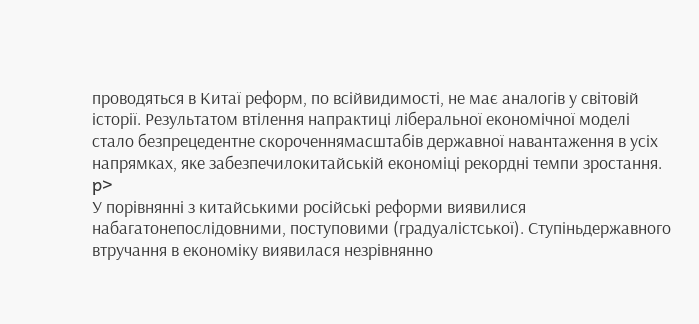проводяться в Китаї реформ, по всійвидимості, не має аналогів у світовій історії. Результатом втілення напрактиці ліберальної економічної моделі стало безпрецедентне скороченнямасштабів державної навантаження в усіх напрямках, яке забезпечилокитайській економіці рекордні темпи зростання. p>
У порівнянні з китайськими російські реформи виявилися набагатонепослідовними, поступовими (градуалістської). Ступіньдержавного втручання в економіку виявилася незрівнянно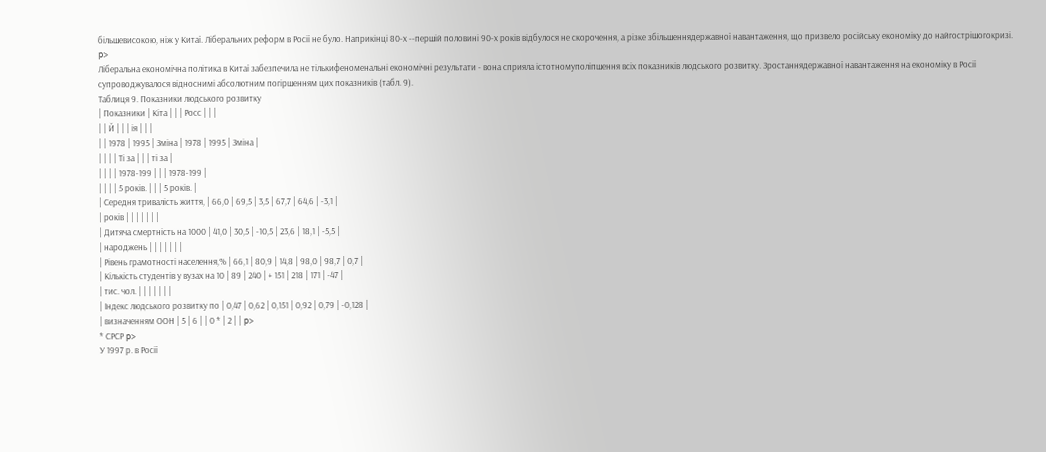більшевисокою, ніж у Китаї. Ліберальних реформ в Росії не було. Наприкінці 80-х --першій половині 90-х років відбулося не скорочення, а різке збільшеннядержавної навантаження, що призвело російську економіку до найгострішогокризі. p>
Ліберальна економічна політика в Китаї забезпечила не тількифеноменальні економічні результати - вона сприяла істотномуполіпшення всіх показників людського розвитку. Зростаннядержавної навантаження на економіку в Росії супроводжувалося відноснимі абсолютним погіршенням цих показників (табл. 9).
Таблиця 9. Показники людського розвитку
| Показники | Кіта | | | Росс | | |
| | Й | | | ія | | |
| | 1978 | 1995 | Зміна | 1978 | 1995 | Зміна |
| | | | Ті за | | | ті за |
| | | | 1978-199 | | | 1978-199 |
| | | | 5 років. | | | 5 років. |
| Середня тривалість життя, | 66,0 | 69,5 | 3,5 | 67,7 | 64,6 | -3,1 |
| років | | | | | | |
| Дитяча смертність на 1000 | 41,0 | 30,5 | -10,5 | 23,6 | 18,1 | -5,5 |
| народжень | | | | | | |
| Рівень грамотності населення,% | 66,1 | 80,9 | 14,8 | 98,0 | 98,7 | 0,7 |
| Кількість студентів у вузах на 10 | 89 | 240 | + 151 | 218 | 171 | -47 |
| тис. чол. | | | | | | |
| Індекс людського розвитку по | 0,47 | 0,62 | 0,151 | 0,92 | 0,79 | -0,128 |
| визначенням ООН | 5 | 6 | | 0 * | 2 | | p>
* СРСР p>
У 1997 р. в Росії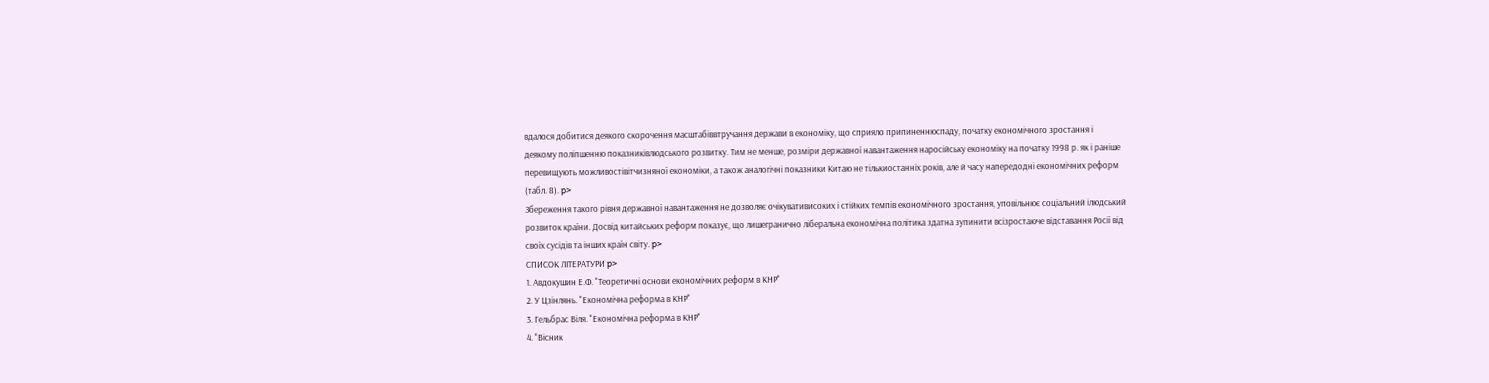вдалося добитися деякого скорочення масштабіввтручання держави в економіку, що сприяло припиненнюспаду, початку економічного зростання і деякому поліпшенню показниківлюдського розвитку. Тим не менше, розміри державної навантаження наросійську економіку на початку 1998 р. як і раніше перевищують можливостівітчизняної економіки, а також аналогічні показники Китаю не тількиостанніх років, але й часу напередодні економічних реформ (табл. 8). p>
Збереження такого рівня державної навантаження не дозволяє очікувативисоких і стійких темпів економічного зростання, уповільнює соціальний ілюдський розвиток країни. Досвід китайських реформ показує, що лишегранично ліберальна економічна політика здатна зупинити всізростаюче відставання Росії від своїх сусідів та інших країн світу. p>
СПИСОК ЛІТЕРАТУРИ p>
1. Авдокушин Е.Ф. "Теоретичні основи економічних реформ в КНР"
2. У Цзінлянь. "Економічна реформа в КНР"
3. Гельбрас Віля. "Економічна реформа в КНР"
4. "Вісник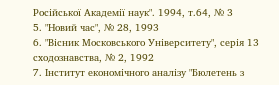Російської Академії наук". 1994, т.64, № 3
5. "Новий час", № 28, 1993
6. "Вісник Московського Університету", серія 13 сходознавства, № 2, 1992
7. Інститут економічного аналізу "Бюлетень з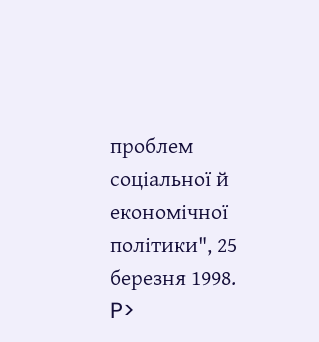проблем соціальної й економічної політики", 25 березня 1998. P>